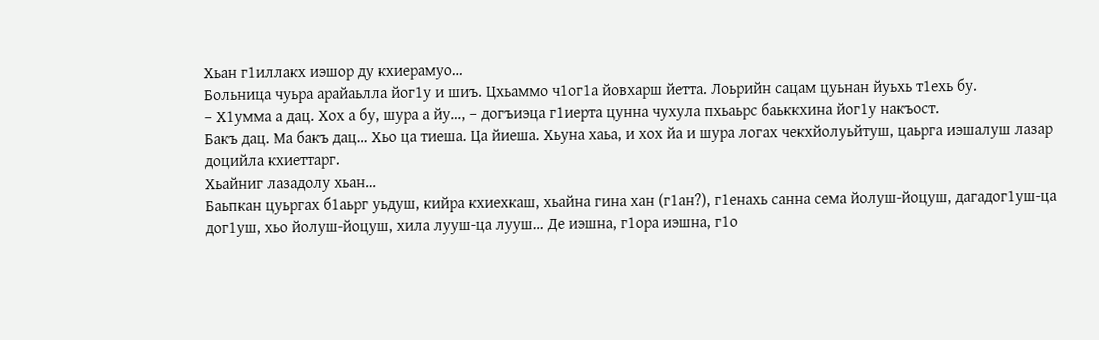Хьан г1иллакх иэшор ду кхиерамуо…
Больница чуьра арайаьлла йог1у и шиъ. Цхьаммо ч1ог1а йовхарш йетта. Лоьрийн сацам цуьнан йуьхь т1ехь бу.
– Х1умма а дац. Хох а бу, шура а йу…, – догъиэца г1иерта цунна чухула пхьаьрс баьккхина йог1у накъост.
Бакъ дац. Ма бакъ дац… Хьо ца тиеша. Ца йиеша. Хьуна хаьа, и хох йа и шура логах чекхйолуьйтуш, цаьрга иэшалуш лазар доцийла кхиеттарг.
Хьайниг лазадолу хьан…
Баьпкан цуьргах б1аьрг уьдуш, кийра кхиехкаш, хьайна гина хан (г1ан?), г1енахь санна сема йолуш-йоцуш, дагадог1уш-ца дог1уш, хьо йолуш-йоцуш, хила лууш-ца лууш… Де иэшна, г1ора иэшна, г1о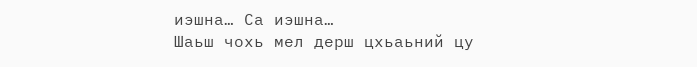иэшна… Са иэшна…
Шаьш чохь мел дерш цхьаьний цу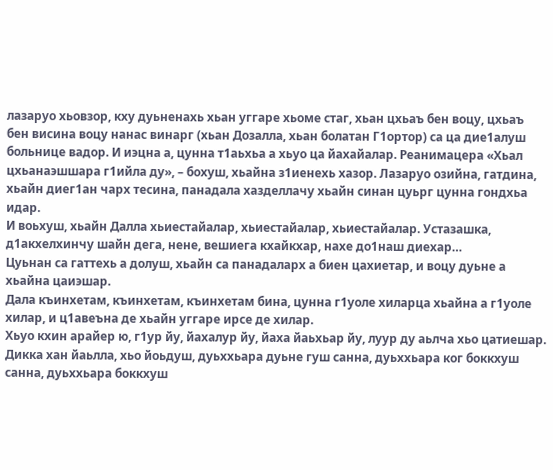лазаруо хьовзор, кху дуьненахь хьан уггаре хьоме стаг, хьан цхьаъ бен воцу, цхьаъ бен висина воцу нанас винарг (хьан Дозалла, хьан болатан Г1ортор) са ца дие1алуш больнице вадор. И иэцна а, цунна т1аьхьа а хьуо ца йахайалар. Реанимацера «Хьал цхьанаэшшара г1ийла ду», – бохуш, хьайна з1иенехь хазор. Лазаруо озийна, гатдина, хьайн диег1ан чарх тесина, панадала хазделлачу хьайн синан цуьрг цунна гондхьа идар.
И воьхуш, хьайн Далла хьиестайалар, хьиестайалар, хьиестайалар. Устазашка, д1акхелхинчу шайн дега, нене, вешиега кхайкхар, нахе до1наш диехар…
Цуьнан са гаттехь а долуш, хьайн са панадаларх а биен цахиетар, и воцу дуьне а хьайна цаиэшар.
Дала къинхетам, къинхетам, къинхетам бина, цунна г1уоле хиларца хьайна а г1уоле хилар, и ц1авеъна де хьайн уггаре ирсе де хилар.
Хьуо кхин арайер ю, г1ур йу, йахалур йу, йаха йаьхьар йу, луур ду аьлча хьо цатиешар. Дикка хан йаьлла, хьо йоьдуш, дуьххьара дуьне гуш санна, дуьххьара ког боккхуш санна, дуьххьара боккхуш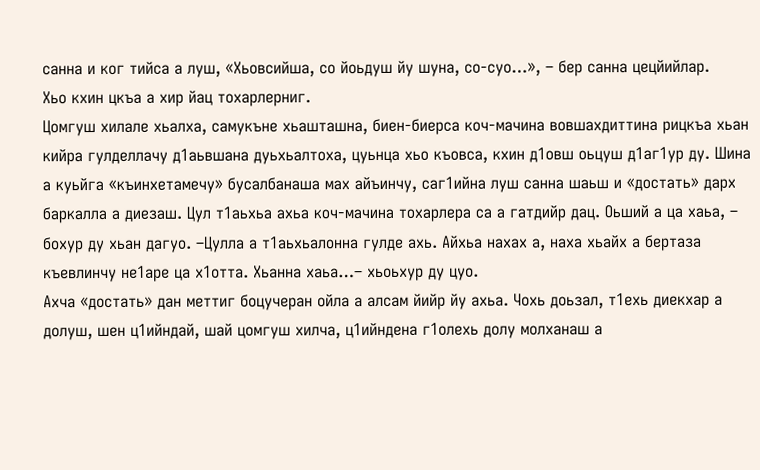санна и ког тийса а луш, «Хьовсийша, со йоьдуш йу шуна, со-суо…», – бер санна цецйийлар.
Хьо кхин цкъа а хир йац тохарлерниг.
Цомгуш хилале хьалха, самукъне хьашташна, биен-биерса коч-мачина вовшахдиттина рицкъа хьан кийра гулделлачу д1аьвшана дуьхьалтоха, цуьнца хьо къовса, кхин д1овш оьцуш д1аг1ур ду. Шина а куьйга «къинхетамечу» бусалбанаша мах айъинчу, саг1ийна луш санна шаьш и «достать» дарх баркалла а диезаш. Цул т1аьхьа ахьа коч-мачина тохарлера са а гатдийр дац. Оьший а ца хаьа, – бохур ду хьан дагуо. –Цулла а т1аьхьалонна гулде ахь. Айхьа нахах а, наха хьайх а бертаза къевлинчу не1аре ца х1отта. Хьанна хаьа…– хьоьхур ду цуо.
Ахча «достать» дан меттиг боцучеран ойла а алсам йийр йу ахьа. Чохь доьзал, т1ехь диекхар а долуш, шен ц1ийндай, шай цомгуш хилча, ц1ийндена г1олехь долу молханаш а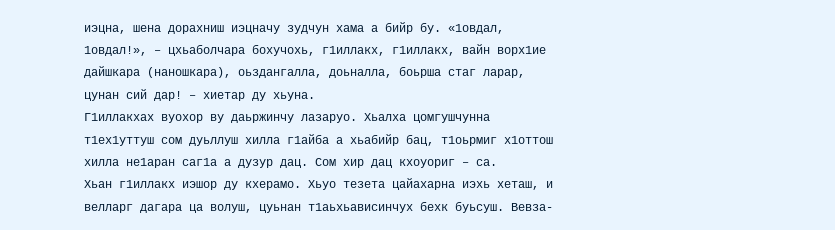иэцна, шена дорахниш иэцначу зудчун хама а бийр бу. «1овдал, 1овдал!», – цхьаболчара бохучохь, г1иллакх, г1иллакх, вайн ворх1ие дайшкара (наношкара), оьздангалла, доьналла, боьрша стаг ларар, цунан сий дар! – хиетар ду хьуна.
Г1иллакхах вуохор ву даьржинчу лазаруо. Хьалха цомгушчунна т1ех1уттуш сом дуьллуш хилла г1айба а хьабийр бац, т1оьрмиг х1оттош хилла не1аран саг1а а дузур дац. Сом хир дац кхоуориг – са.
Хьан г1иллакх иэшор ду кхерамо. Хьуо тезета цайахарна иэхь хеташ, и велларг дагара ца волуш, цуьнан т1аьхьависинчух бехк буьсуш. Вевза-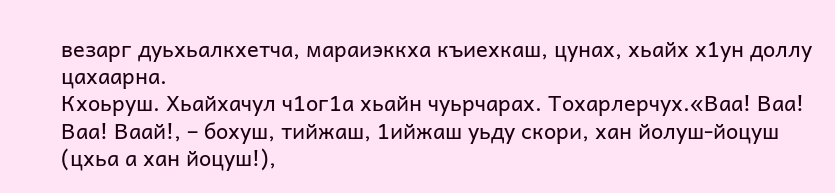везарг дуьхьалкхетча, мараиэккха къиехкаш, цунах, хьайх х1ун доллу цахаарна.
Кхоьруш. Хьайхачул ч1ог1а хьайн чуьрчарах. Тохарлерчух.«Ваа! Ваа! Ваа! Ваай!, – бохуш, тийжаш, 1ийжаш уьду скори, хан йолуш-йоцуш (цхьа а хан йоцуш!),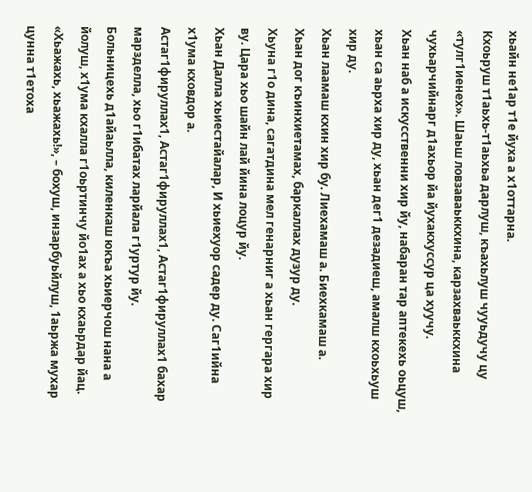хьайн не1ар т1е йуха а х1оттарна.
Кхоьруш т1аьхь-т1аьхьа дарлуш, къахьлуш чууьдучу цу «тулг1иенех». Шаьш ловзаваьккхина, карзахваьккхина чухьарчийнарг д1ахьор йа йухакхуссур ца хуучу.
Хьан наб а искусственни хир йу, набаран тар аптекехь оьцуш, хьан са аьрха хир ду, хьан дег1 дезадиеш, амалш кхоьхьуш хир ду.
Хьан лаамаш кхин хир бу. Лиехамаш а. Биехкамаш а.
Хьан дог къинхиетамах, баркаллах дузур ду.
Хьуна г1о дина, сагатдина мел генарниг а хьан гергара хир ву. Цара хьо шайн лай йина лоцур йу.
Хьан Далла хьиестайалар, И хьиехуор садер ду. Саг1ийна х1ума кховдор а.
Астаг1фируллах1, Астаг1фируллах1, Астаг1фируллах1 бахар марзделла, хьо г1ибатах ларйала г1уртур йу.
Больницехь д1айаьлла, киленкаш юкъа хьиерчош нана а йолуш, х1ума кхалла г1оьртинчу йо1ах а хьо кхаьрдар йац. «Хьажахь, хьажахь!», – бохуш, инзарбуьйлуш, 1аьржа мухар цунна т1етоха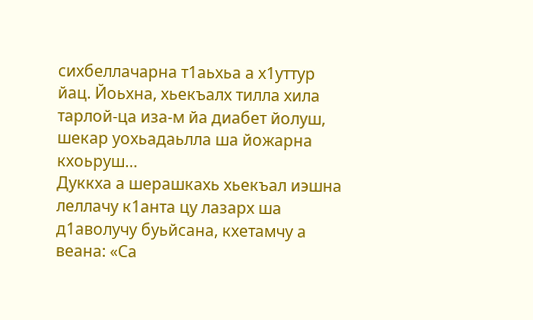сихбеллачарна т1аьхьа а х1уттур йац. Йоьхна, хьекъалх тилла хила тарлой-ца иза-м йа диабет йолуш, шекар уохьадаьлла ша йожарна кхоьруш…
Дуккха а шерашкахь хьекъал иэшна леллачу к1анта цу лазарх ша д1аволучу буьйсана, кхетамчу а веана: «Са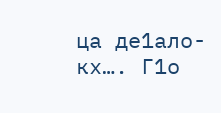ца де1ало-кх…. Г1о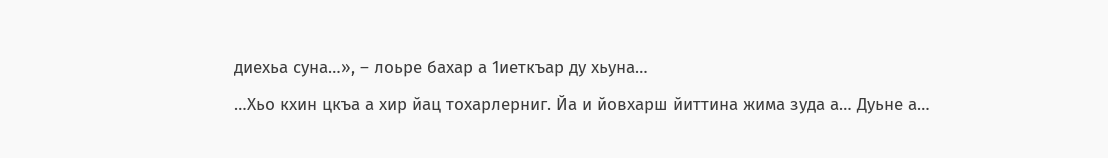диехьа суна…», – лоьре бахар а 1иеткъар ду хьуна…
…Хьо кхин цкъа а хир йац тохарлерниг. Йа и йовхарш йиттина жима зуда а… Дуьне а…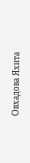Овхадова Яхита